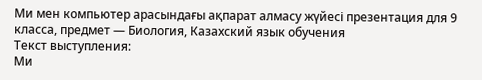Ми мен компьютер арасындағы ақпарат алмасу жүйесі презентация для 9 класса, предмет — Биология, Казахский язык обучения
Текст выступления:
Ми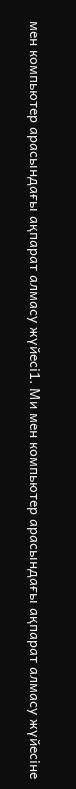мен компьютер арасындағы ақпарат алмасу жүйесі1. Ми мен компьютер арасындағы ақпарат алмасу жүйесіне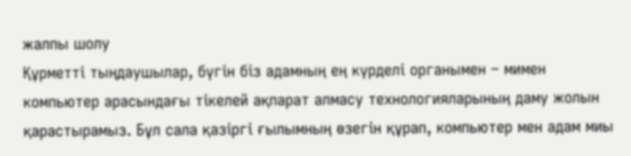жалпы шолу
Құрметті тыңдаушылар, бүгін біз адамның ең күрделі органымен – мимен компьютер арасындағы тікелей ақпарат алмасу технологияларының даму жолын қарастырамыз. Бұл сала қазіргі ғылымның өзегін құрап, компьютер мен адам миы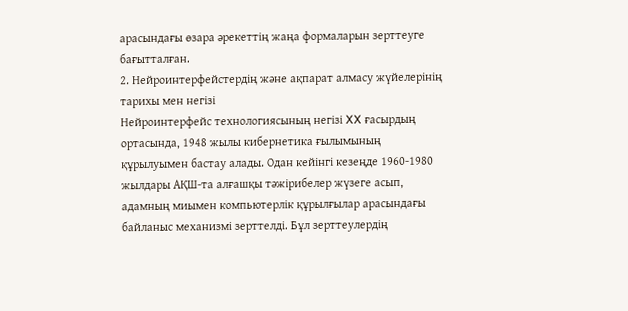арасындағы өзара әрекеттің жаңа формаларын зерттеуге бағытталған.
2. Нейроинтерфейстердің және ақпарат алмасу жүйелерінің тарихы мен негізі
Нейроинтерфейс технологиясының негізі XX ғасырдың ортасында, 1948 жылы кибернетика ғылымының құрылуымен бастау алады. Одан кейінгі кезеңде 1960-1980 жылдары АҚШ-та алғашқы тәжірибелер жүзеге асып, адамның миымен компьютерлік құрылғылар арасындағы байланыс механизмі зерттелді. Бұл зерттеулердің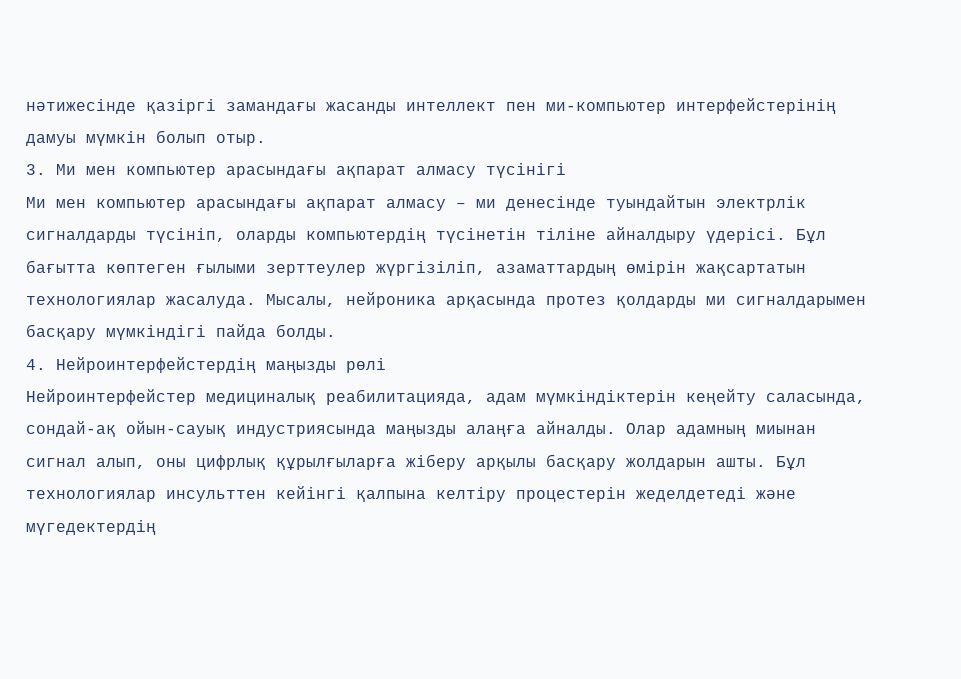нәтижесінде қазіргі замандағы жасанды интеллект пен ми-компьютер интерфейстерінің дамуы мүмкін болып отыр.
3. Ми мен компьютер арасындағы ақпарат алмасу түсінігі
Ми мен компьютер арасындағы ақпарат алмасу – ми денесінде туындайтын электрлік сигналдарды түсініп, оларды компьютердің түсінетін тіліне айналдыру үдерісі. Бұл бағытта көптеген ғылыми зерттеулер жүргізіліп, азаматтардың өмірін жақсартатын технологиялар жасалуда. Мысалы, нейроника арқасында протез қолдарды ми сигналдарымен басқару мүмкіндігі пайда болды.
4. Нейроинтерфейстердің маңызды рөлі
Нейроинтерфейстер медициналық реабилитацияда, адам мүмкіндіктерін кеңейту саласында, сондай-ақ ойын-сауық индустриясында маңызды алаңға айналды. Олар адамның миынан сигнал алып, оны цифрлық құрылғыларға жіберу арқылы басқару жолдарын ашты. Бұл технологиялар инсульттен кейінгі қалпына келтіру процестерін жеделдетеді және мүгедектердің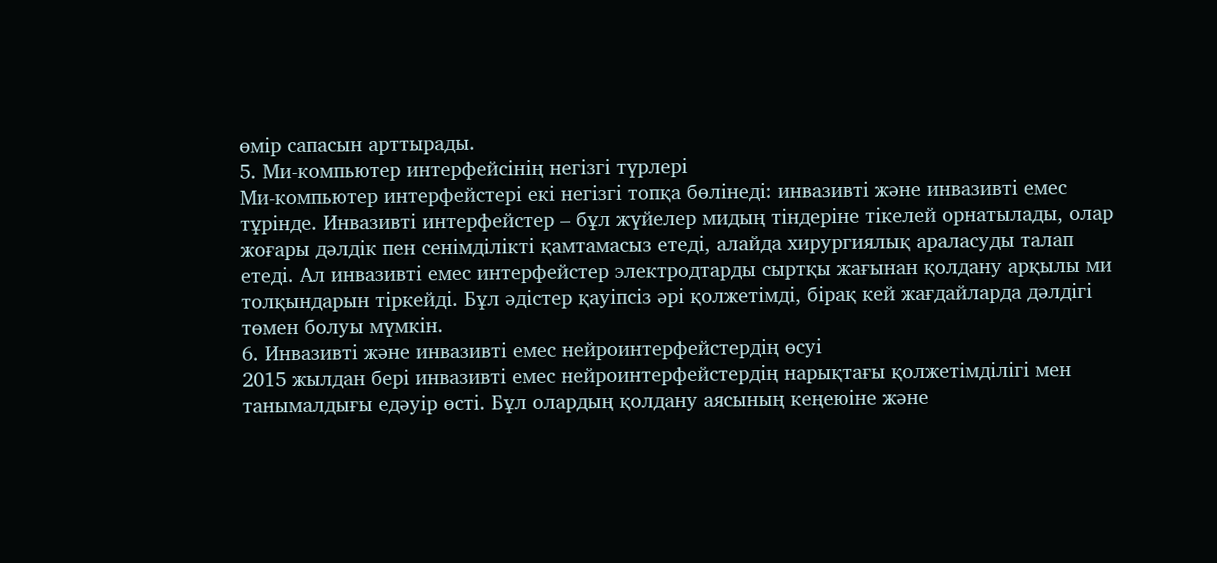өмір сапасын арттырады.
5. Ми-компьютер интерфейсінің негізгі түрлері
Ми-компьютер интерфейстері екі негізгі топқа бөлінеді: инвазивті және инвазивті емес тұрінде. Инвазивті интерфейстер – бұл жүйелер мидың тіндеріне тікелей орнатылады, олар жоғары дәлдік пен сенімділікті қамтамасыз етеді, алайда хирургиялық араласуды талап етеді. Ал инвазивті емес интерфейстер электродтарды сыртқы жағынан қолдану арқылы ми толқындарын тіркейді. Бұл әдістер қауіпсіз әрі қолжетімді, бірақ кей жағдайларда дәлдігі төмен болуы мүмкін.
6. Инвазивті және инвазивті емес нейроинтерфейстердің өсуі
2015 жылдан бері инвазивті емес нейроинтерфейстердің нарықтағы қолжетімділігі мен танымалдығы едәуір өсті. Бұл олардың қолдану аясының кеңеюіне және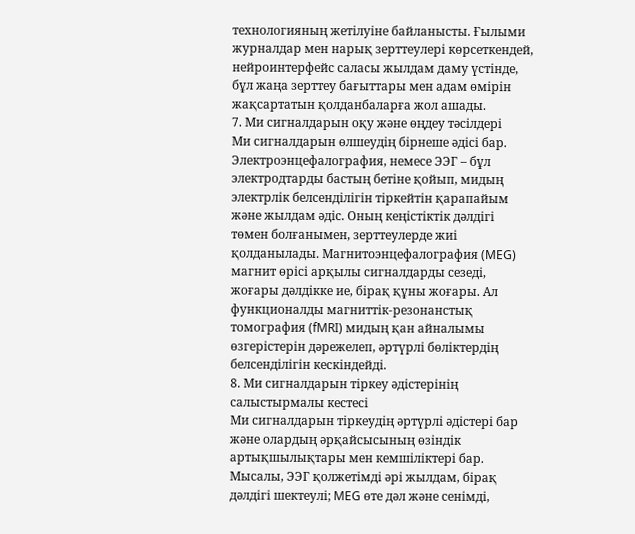технологияның жетілуіне байланысты. Ғылыми журналдар мен нарық зерттеулері көрсеткендей, нейроинтерфейс салаcы жылдам даму үстінде, бұл жаңа зерттеу бағыттары мен адам өмірін жақсартатын қолданбаларға жол ашады.
7. Ми сигналдарын оқу және өңдеу тәсілдері
Ми сигналдарын өлшеудің бірнеше әдісі бар. Электроэнцефалография, немесе ЭЭГ – бұл электродтарды бастың бетіне қойып, мидың электрлік белсенділігін тіркейтін қарапайым және жылдам әдіс. Оның кеңістіктік дәлдігі төмен болғанымен, зерттеулерде жиі қолданылады. Магнитоэнцефалография (MEG) магнит өрісі арқылы сигналдарды сезеді, жоғары дәлдікке ие, бірақ құны жоғары. Ал функционалды магниттік-резонанстық томография (fMRI) мидың қан айналымы өзгерістерін дәрежелеп, әртүрлі бөліктердің белсенділігін кескіндейді.
8. Ми сигналдарын тіркеу әдістерінің салыстырмалы кестесі
Ми сигналдарын тіркеудің әртүрлі әдістері бар және олардың әрқайсысының өзіндік артықшылықтары мен кемшіліктері бар. Мысалы, ЭЭГ қолжетімді әрі жылдам, бірақ дәлдігі шектеулі; MEG өте дәл және сенімді,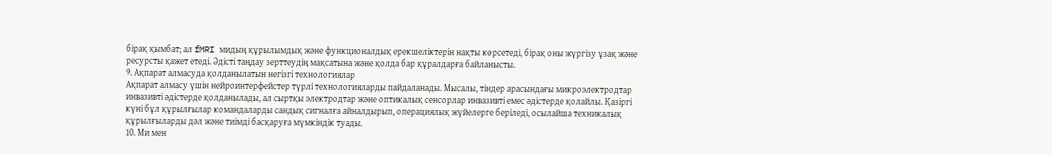бірақ қымбат; ал fMRI мидың құрылымдық және функционалдық ерекшеліктерін нақты көрсетеді, бірақ оны жүргізу ұзақ және ресурсты қажет етеді. Әдісті таңдау зерттеудің мақсатына және қолда бар құралдарға байланысты.
9. Ақпарат алмасуда қолданылатын негізгі технологиялар
Ақпарат алмасу үшін нейроинтерфейстер түрлі технологияларды пайдаланады. Мысалы, тіндер арасындағы микроэлектродтар инвазивті әдістерде қолданылады, ал сыртқы электродтар және оптикалық сенсорлар инвазивті емес әдістерде қолайлы. Қазіргі күні бұл құрылғылар командаларды сандық сигналға айналдырып, операциялық жүйелерге беріледі, осылайша техникалық құрылғыларды дәл және тиімді басқаруға мүмкіндік туады.
10. Ми мен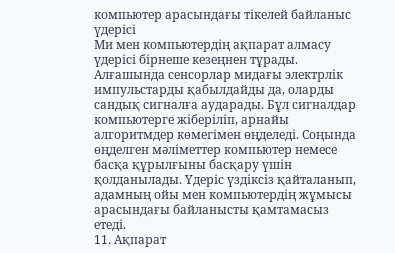компьютер арасындағы тікелей байланыс үдерісі
Ми мен компьютердің ақпарат алмасу үдерісі бірнеше кезеңнен тұрады. Алғашында сенсорлар мидағы электрлік импульстарды қабылдайды да, оларды сандық сигналға аударады. Бұл сигналдар компьютерге жіберіліп, арнайы алгоритмдер көмегімен өңделеді. Соңында өңделген мәліметтер компьютер немесе басқа құрылғыны басқару үшін қолданылады. Үдеріс үздіксіз қайталанып, адамның ойы мен компьютердің жұмысы арасындағы байланысты қамтамасыз етеді.
11. Ақпарат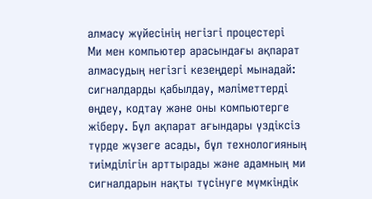алмасу жүйесінің негізгі процестері
Ми мен компьютер арасындағы ақпарат алмасудың негізгі кезеңдері мынадай: сигналдарды қабылдау, мәліметтерді өңдеу, кодтау және оны компьютерге жіберу. Бұл ақпарат ағындары үздіксіз түрде жүзеге асады, бұл технологияның тиімділігін арттырады және адамның ми сигналдарын нақты түсінуге мүмкіндік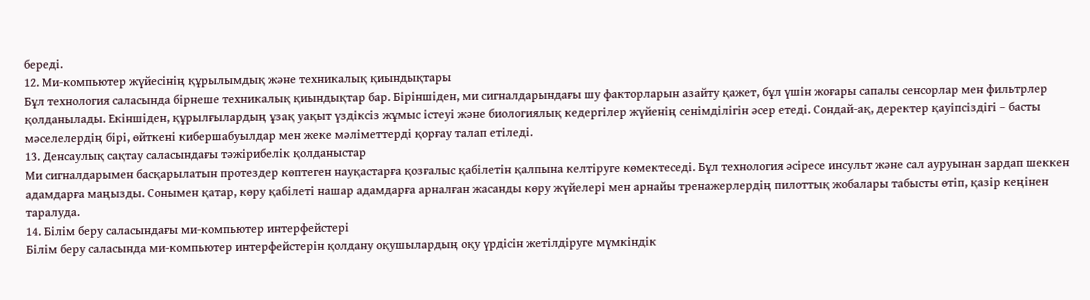береді.
12. Ми-компьютер жүйесінің құрылымдық және техникалық қиындықтары
Бұл технология саласында бірнеше техникалық қиындықтар бар. Біріншіден, ми сигналдарындағы шу факторларын азайту қажет, бұл үшін жоғары сапалы сенсорлар мен фильтрлер қолданылады. Екіншіден, құрылғылардың ұзақ уақыт үздіксіз жұмыс істеуі және биологиялық кедергілер жүйенің сенімділігін әсер етеді. Сондай-ақ, деректер қауіпсіздігі – басты мәселелердің бірі, өйткені кибершабуылдар мен жеке мәліметтерді қорғау талап етіледі.
13. Денсаулық сақтау саласындағы тәжірибелік қолданыстар
Ми сигналдарымен басқарылатын протездер көптеген науқастарға қозғалыс қабілетін қалпына келтіруге көмектеседі. Бұл технология әсіресе инсульт және сал ауруынан зардап шеккен адамдарға маңызды. Сонымен қатар, көру қабілеті нашар адамдарға арналған жасанды көру жүйелері мен арнайы тренажерлердің пилоттық жобалары табысты өтіп, қазір кеңінен таралуда.
14. Білім беру саласындағы ми-компьютер интерфейстері
Білім беру саласында ми-компьютер интерфейстерін қолдану оқушылардың оқу үрдісін жетілдіруге мүмкіндік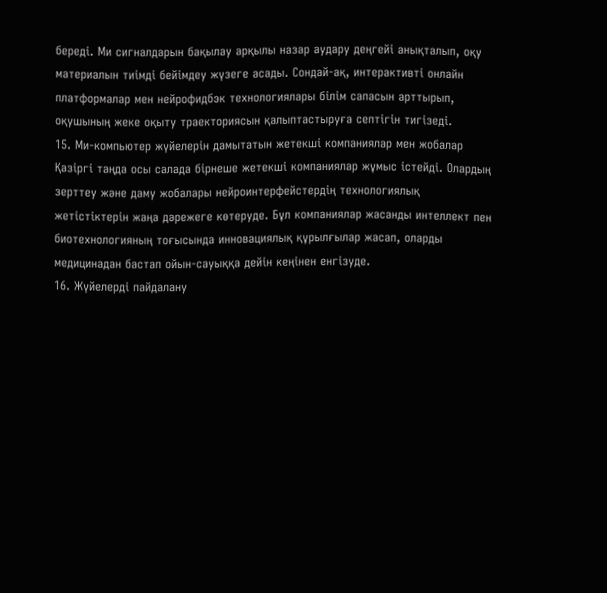береді. Ми сигналдарын бақылау арқылы назар аудару деңгейі анықталып, оқу материалын тиімді бейімдеу жүзеге асады. Сондай-ақ, интерактивті онлайн платформалар мен нейрофидбэк технологиялары білім сапасын арттырып, оқушының жеке оқыту траекториясын қалыптастыруға септігін тигізеді.
15. Ми-компьютер жүйелерін дамытатын жетекші компаниялар мен жобалар
Қазіргі таңда осы салада бірнеше жетекші компаниялар жұмыс істейді. Олардың зерттеу және даму жобалары нейроинтерфейстердің технологиялық жетістіктерін жаңа дәрежеге көтеруде. Бұл компаниялар жасанды интеллект пен биотехнологияның тоғысында инновациялық құрылғылар жасап, оларды медицинадан бастап ойын-сауыққа дейін кеңінен енгізуде.
16. Жүйелерді пайдалану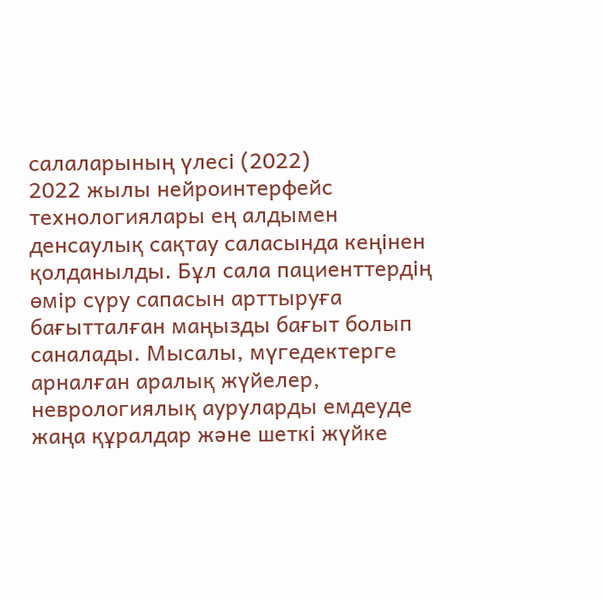салаларының үлесі (2022)
2022 жылы нейроинтерфейс технологиялары ең алдымен денсаулық сақтау саласында кеңінен қолданылды. Бұл сала пациенттердің өмір сүру сапасын арттыруға бағытталған маңызды бағыт болып саналады. Мысалы, мүгедектерге арналған аралық жүйелер, неврологиялық ауруларды емдеуде жаңа құралдар және шеткі жүйке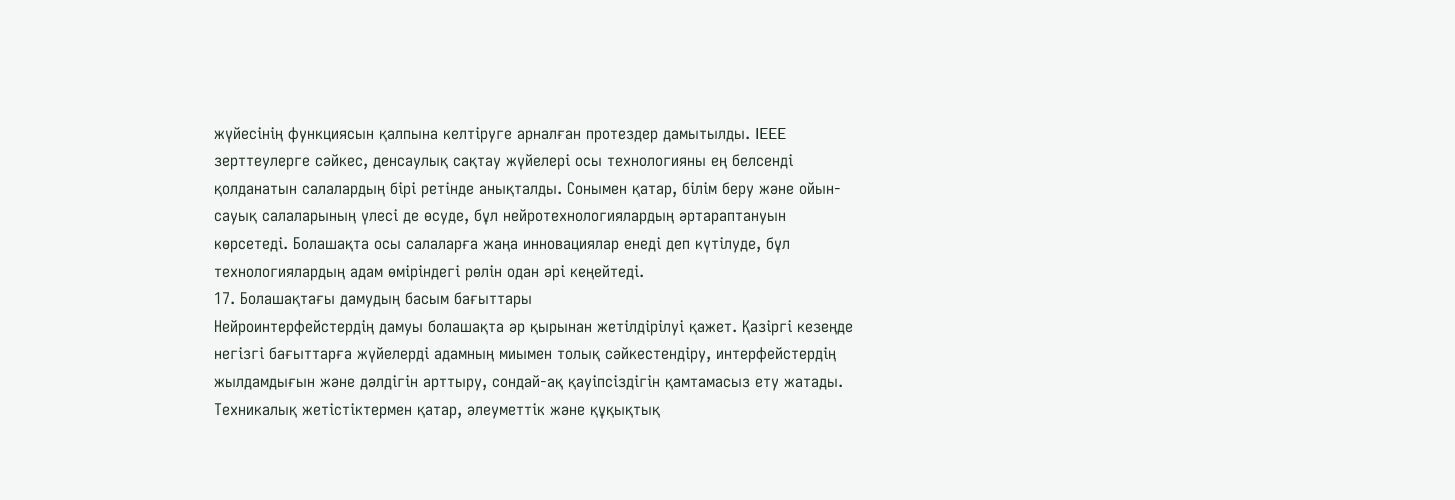жүйесінің функциясын қалпына келтіруге арналған протездер дамытылды. IEEE зерттеулерге сәйкес, денсаулық сақтау жүйелері осы технологияны ең белсенді қолданатын салалардың бірі ретінде анықталды. Сонымен қатар, білім беру және ойын-сауық салаларының үлесі де өсуде, бұл нейротехнологиялардың әртараптануын көрсетеді. Болашақта осы салаларға жаңа инновациялар енеді деп күтілуде, бұл технологиялардың адам өміріндегі рөлін одан әрі кеңейтеді.
17. Болашақтағы дамудың басым бағыттары
Нейроинтерфейстердің дамуы болашақта әр қырынан жетілдірілуі қажет. Қазіргі кезеңде негізгі бағыттарға жүйелерді адамның миымен толық сәйкестендіру, интерфейстердің жылдамдығын және дәлдігін арттыру, сондай-ақ қауіпсіздігін қамтамасыз ету жатады. Техникалық жетістіктермен қатар, әлеуметтік және құқықтық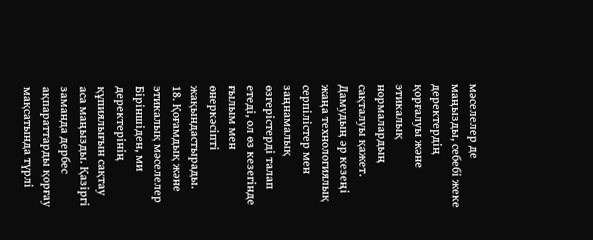мәселелер де маңызды, себебі жеке деректердің қорғалуы және этикалық нормалардың сақталуы қажет. Дамудың әр кезеңі жаңа технологиялық серпілістер мен заңнамалық өзгерістерді талап етеді, ол өз кезегінде ғылым мен өнеркәсіпті жақындастырады.
18. Қоғамдық және этикалық мәселелер
Біріншіден, ми деректерінің құпиялығын сақтау аса маңызды. Қазіргі заманда дербес ақпараттарды қорғау мақсатында түрлі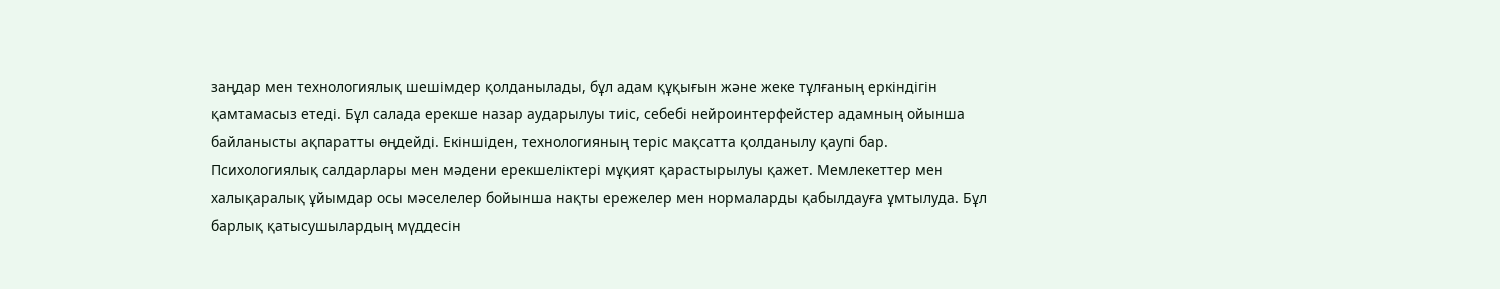заңдар мен технологиялық шешімдер қолданылады, бұл адам құқығын және жеке тұлғаның еркіндігін қамтамасыз етеді. Бұл салада ерекше назар аударылуы тиіс, себебі нейроинтерфейстер адамның ойынша байланысты ақпаратты өңдейді. Екіншіден, технологияның теріс мақсатта қолданылу қаупі бар. Психологиялық салдарлары мен мәдени ерекшеліктері мұқият қарастырылуы қажет. Мемлекеттер мен халықаралық ұйымдар осы мәселелер бойынша нақты ережелер мен нормаларды қабылдауға ұмтылуда. Бұл барлық қатысушылардың мүддесін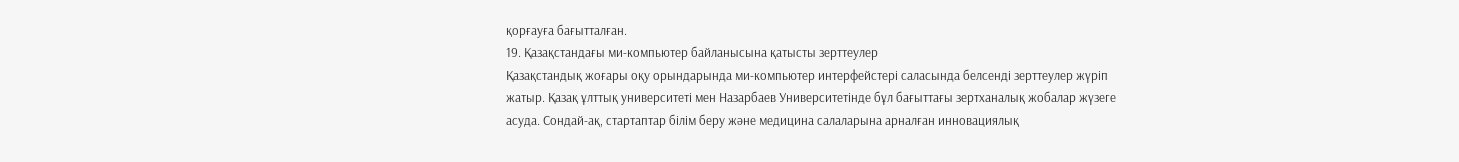қорғауға бағытталған.
19. Қазақстандағы ми-компьютер байланысына қатысты зерттеулер
Қазақстандық жоғары оқу орындарында ми-компьютер интерфейстері саласында белсенді зерттеулер жүріп жатыр. Қазақ ұлттық университеті мен Назарбаев Университетінде бұл бағыттағы зертханалық жобалар жүзеге асуда. Сондай-ақ, стартаптар білім беру және медицина салаларына арналған инновациялық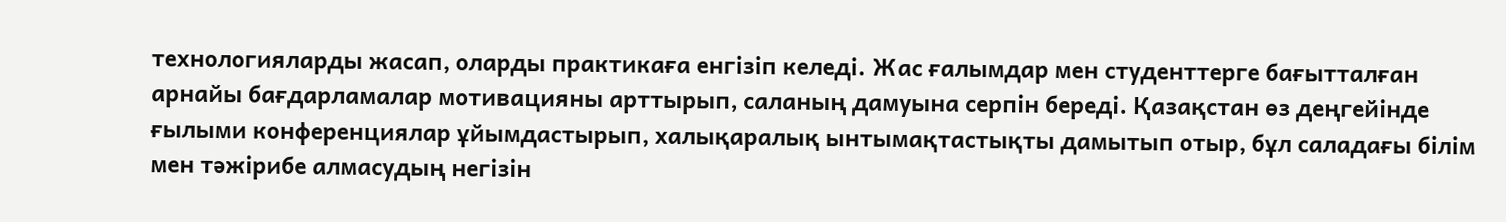технологияларды жасап, оларды практикаға енгізіп келеді. Жас ғалымдар мен студенттерге бағытталған арнайы бағдарламалар мотивацияны арттырып, саланың дамуына серпін береді. Қазақстан өз деңгейінде ғылыми конференциялар ұйымдастырып, халықаралық ынтымақтастықты дамытып отыр, бұл саладағы білім мен тәжірибе алмасудың негізін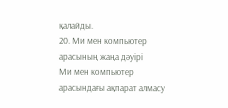қалайды.
20. Ми мен компьютер арасының жаңа дәуірі
Ми мен компьютер арасындағы ақпарат алмасу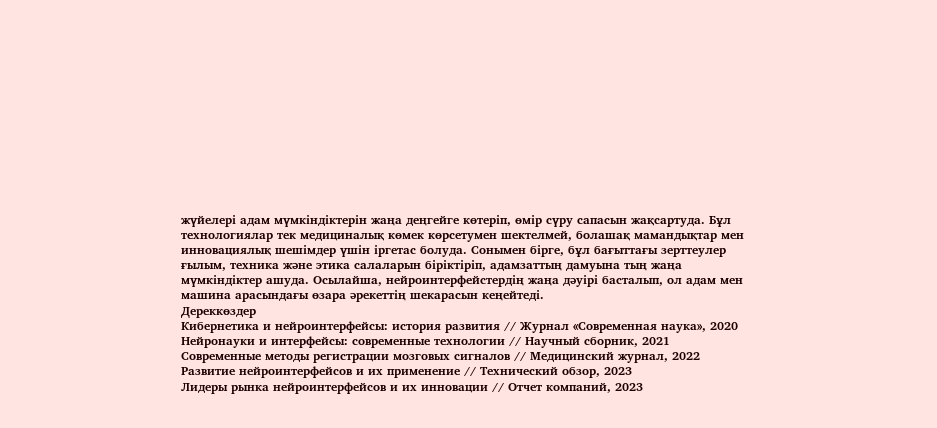жүйелері адам мүмкіндіктерін жаңа деңгейге көтеріп, өмір сүру сапасын жақсартуда. Бұл технологиялар тек медициналық көмек көрсетумен шектелмей, болашақ мамандықтар мен инновациялық шешімдер үшін іргетас болуда. Сонымен бірге, бұл бағыттағы зерттеулер ғылым, техника және этика салаларын біріктіріп, адамзаттың дамуына тың жаңа мүмкіндіктер ашуда. Осылайша, нейроинтерфейстердің жаңа дәуірі басталып, ол адам мен машина арасындағы өзара әрекеттің шекарасын кеңейтеді.
Дереккөздер
Кибернетика и нейроинтерфейсы: история развития // Журнал «Современная наука», 2020
Нейронауки и интерфейсы: современные технологии // Научный сборник, 2021
Современные методы регистрации мозговых сигналов // Медицинский журнал, 2022
Развитие нейроинтерфейсов и их применение // Технический обзор, 2023
Лидеры рынка нейроинтерфейсов и их инновации // Отчет компаний, 2023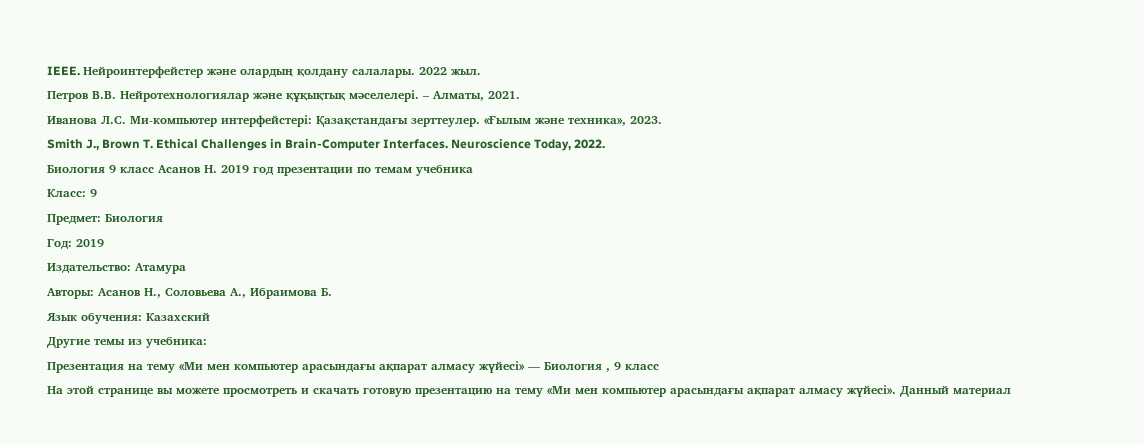IEEE. Нейроинтерфейстер және олардың қолдану салалары. 2022 жыл.
Петров В.В. Нейротехнологиялар және құқықтық мәселелері. – Алматы, 2021.
Иванова Л.С. Ми-компьютер интерфейстері: Қазақстандағы зерттеулер. «Ғылым және техника», 2023.
Smith J., Brown T. Ethical Challenges in Brain-Computer Interfaces. Neuroscience Today, 2022.
Биология 9 класс Асанов Н. 2019 год презентации по темам учебника
Класс: 9
Предмет: Биология
Год: 2019
Издательство: Атамура
Авторы: Асанов Н., Соловьева А., Ибраимова Б.
Язык обучения: Казахский
Другие темы из учебника:
Презентация на тему «Ми мен компьютер арасындағы ақпарат алмасу жүйесі» — Биология , 9 класс
На этой странице вы можете просмотреть и скачать готовую презентацию на тему «Ми мен компьютер арасындағы ақпарат алмасу жүйесі». Данный материал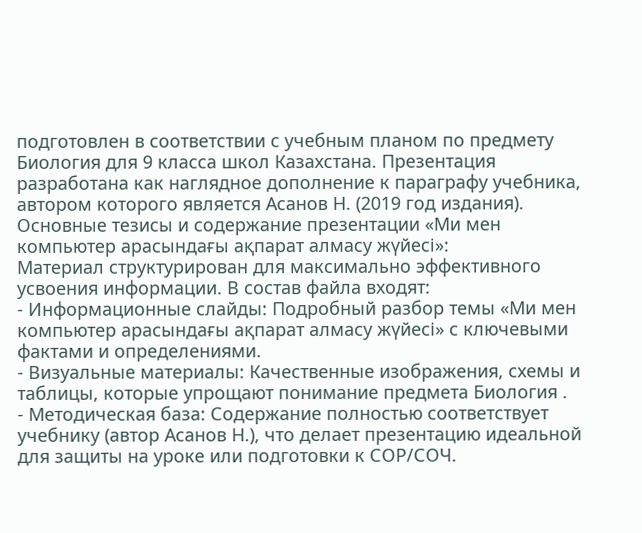подготовлен в соответствии с учебным планом по предмету Биология для 9 класса школ Казахстана. Презентация разработана как наглядное дополнение к параграфу учебника, автором которого является Асанов Н. (2019 год издания).
Основные тезисы и содержание презентации «Ми мен компьютер арасындағы ақпарат алмасу жүйесі»:
Материал структурирован для максимально эффективного усвоения информации. В состав файла входят:
- Информационные слайды: Подробный разбор темы «Ми мен компьютер арасындағы ақпарат алмасу жүйесі» с ключевыми фактами и определениями.
- Визуальные материалы: Качественные изображения, схемы и таблицы, которые упрощают понимание предмета Биология .
- Методическая база: Содержание полностью соответствует учебнику (автор Асанов Н.), что делает презентацию идеальной для защиты на уроке или подготовки к СОР/СОЧ.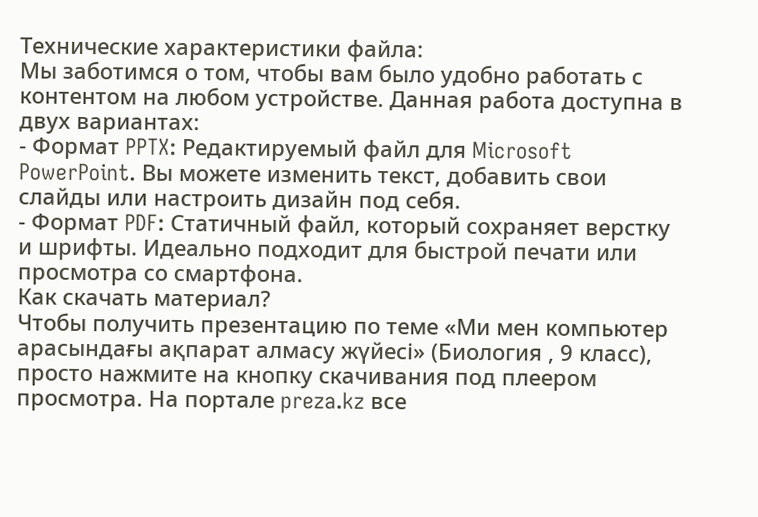Технические характеристики файла:
Мы заботимся о том, чтобы вам было удобно работать с контентом на любом устройстве. Данная работа доступна в двух вариантах:
- Формат PPTX: Редактируемый файл для Microsoft PowerPoint. Вы можете изменить текст, добавить свои слайды или настроить дизайн под себя.
- Формат PDF: Статичный файл, который сохраняет верстку и шрифты. Идеально подходит для быстрой печати или просмотра со смартфона.
Как скачать материал?
Чтобы получить презентацию по теме «Ми мен компьютер арасындағы ақпарат алмасу жүйесі» (Биология , 9 класс), просто нажмите на кнопку скачивания под плеером просмотра. На портале preza.kz все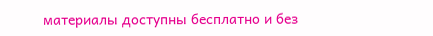материалы доступны бесплатно и без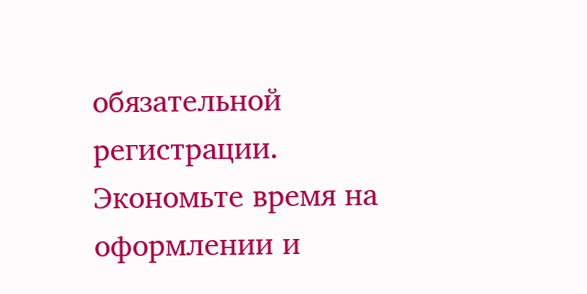обязательной регистрации. Экономьте время на оформлении и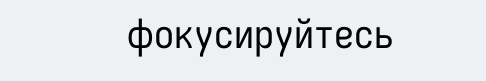фокусируйтесь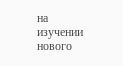на изучении нового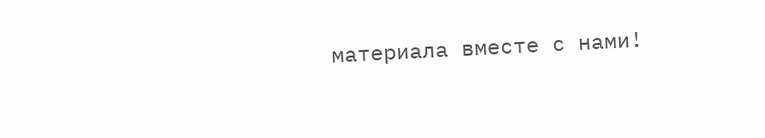материала вместе с нами!